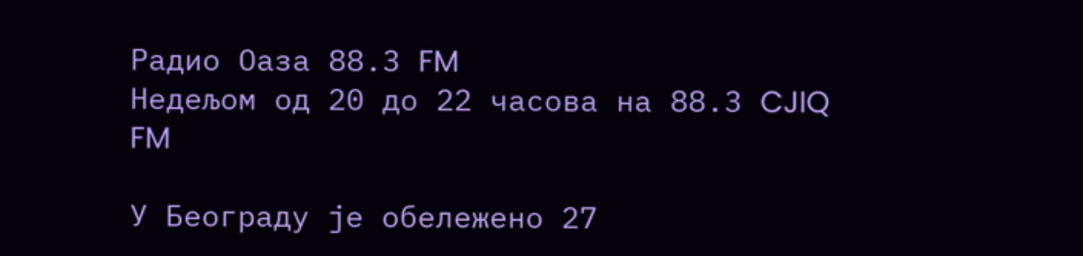Радио Оаза 88.3 FM
Недељом од 20 до 22 часова на 88.3 CJIQ FM

У Београду је обележено 27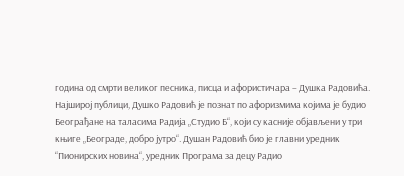година од смрти великог песника, писца и афористичара – Душка Радовића.
Најширој публици, Душко Радовић је познат по афоризмима којима је будио Београђане на таласима Радија „Студио Б“, који су касније објављени у три књиге „Београде, добро јутро“. Душан Радовић био је главни уредник “Пионирских новина“, уредник Програма за децу Радио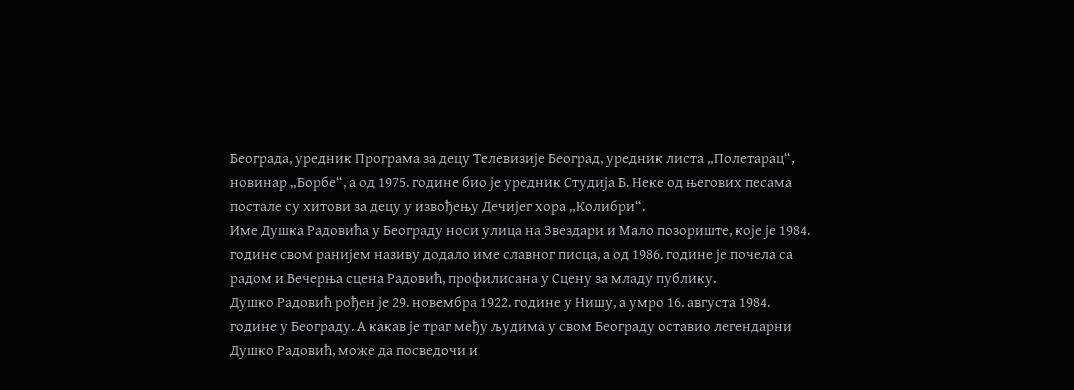Београда, уредник Програма за децу Телевизије Београд, уредник листа „Полетарац“, новинар „Борбе“, а од 1975. године био је уредник Студија Б. Неке од његових песама постале су хитови за децу у извођењу Дечијег хора „Колибри“.
Име Душка Радовића у Београду носи улица на Звездари и Мало позориште, које је 1984. године свом ранијем називу додало име славног писца, а од 1986. године је почела са радом и Вечерња сцена Радовић, профилисана у Сцену за младу публику.
Душко Радовић рођен је 29. новембра 1922. године у Нишу, а умро 16. августа 1984. године у Београду. А какав је траг међу људима у свом Београду оставио легендарни Душко Радовић, може да посведочи и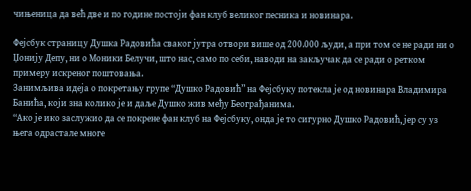чињеница да већ две и по године постоји фан клуб великог песника и новинара.

Фејсбук страницу Душка Радовића сваког јутра отвори више од 200.000 људи, а при том се не ради ни о Џонију Депу, ни о Моники Белучи, што нас, само по себи, наводи на закључак да се ради о ретком примеру искреног поштовања.
Занимљива идеја о покретању групе “Душко Радовић” на Фејсбуку потекла је од новинара Владимира Банића, који зна колико је и даље Душко жив међу Београђанима.
“Ако је ико заслужио да се покрене фан клуб на Фејсбуку, онда је то сигурно Душко Радовић, јер су уз њега одрастале многе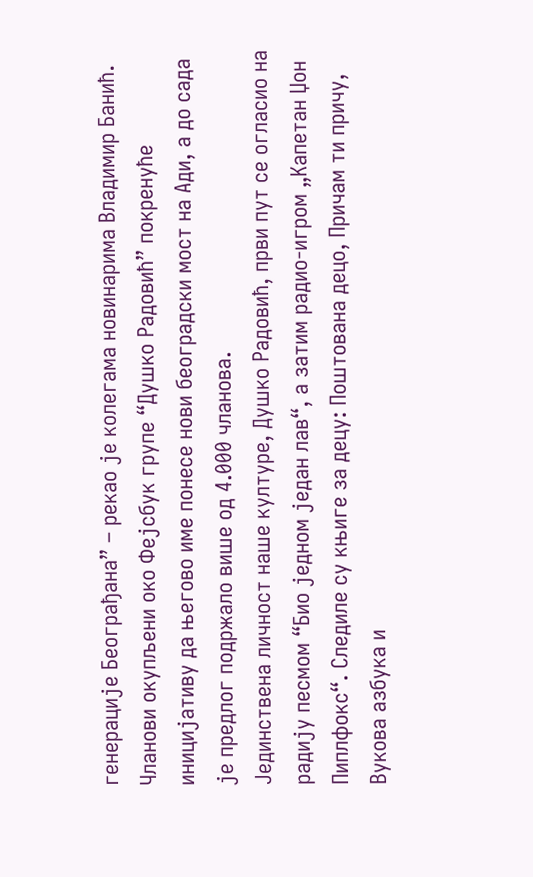генерације Београђана” – рекао је колегама новинарима Владимир Банић. Чланови окупљени око Фејсбук групе “Душко Радовић” покренуће иницијативу да његово име понесе нови београдски мост на Ади, а до сада је предлог подржало више од 4.000 чланова.
Јединствена личност наше културе, Душко Радовић, први пут се огласио на радију песмом “Био једном један лав“, а затим радио-игром „Капетан Џон Пиплфокс“. Следиле су књиге за децу: Поштована децо, Причам ти причу, Вукова азбука и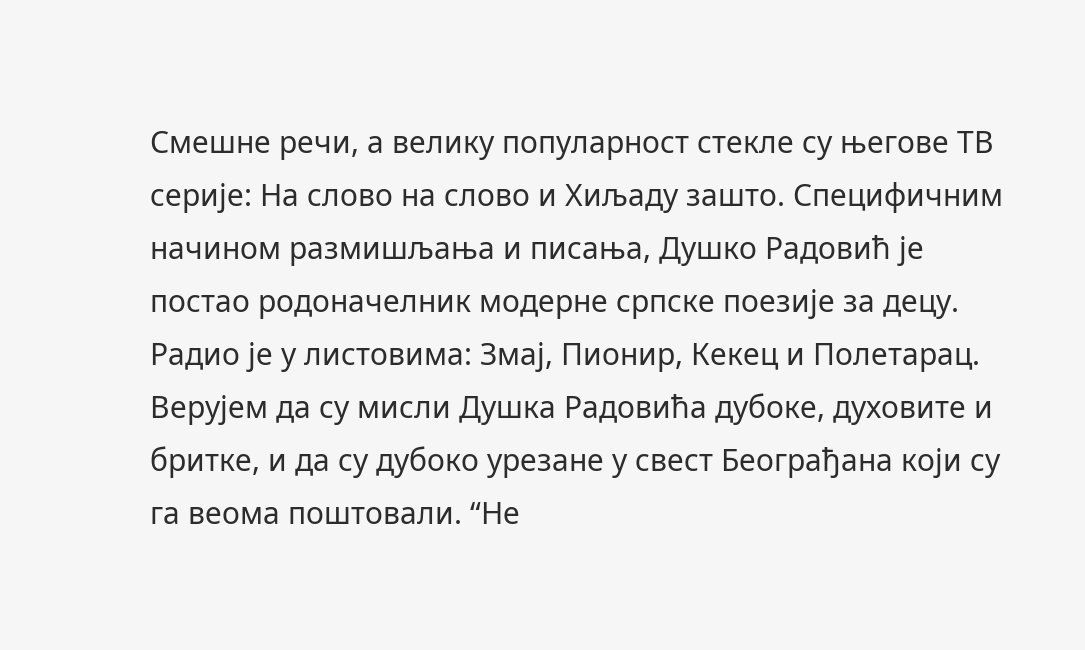Смешне речи, а велику популарност стекле су његове ТВ серије: На слово на слово и Хиљаду зашто. Специфичним начином размишљања и писања, Душко Радовић је постао родоначелник модерне српске поезије за децу. Радио је у листовима: Змај, Пионир, Кекец и Полетарац.
Верујем да су мисли Душка Радовића дубоке, духовите и бритке, и да су дубоко урезане у свест Београђана који су га веома поштовали. “Не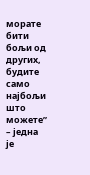морате бити бољи од других, будите само најбољи што можете” – једна је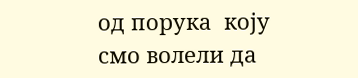од порука  коју смо волели да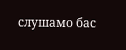слушамо бас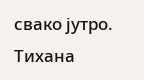свако јутро.
Тихана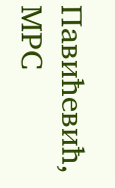Павићевић, МРС